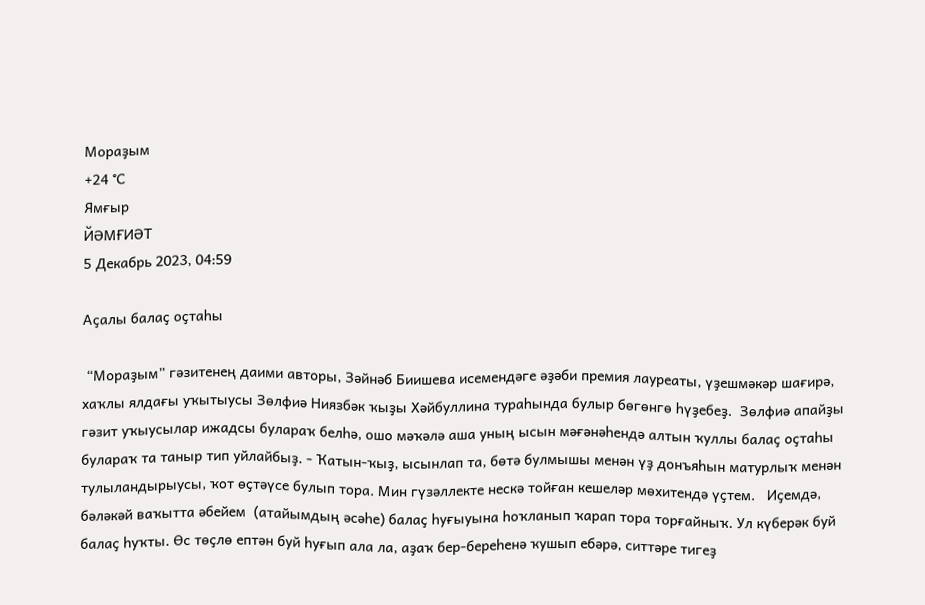Мораҙым
+24 °С
Ямғыр
ЙӘМҒИӘТ
5 Декабрь 2023, 04:59

Аҫалы балаҫ оҫтаһы

 “Мораҙым” гәзитенең даими авторы, Зәйнәб Биишева исемендәге әҙәби премия лауреаты, үҙешмәкәр шағирә, хаҡлы ялдағы уҡытыусы Зөлфиә Ниязбәк ҡыҙы Хәйбуллина тураһында булыр бөгөнгө һүҙебеҙ.  Зөлфиә апайҙы гәзит уҡыусылар ижадсы булараҡ белһә, ошо мәҡәлә аша уның ысын мәғәнәһендә алтын ҡуллы балаҫ оҫтаһы булараҡ та таныр тип уйлайбыҙ. - Ҡатын-ҡыҙ, ысынлап та, бөтә булмышы менән үҙ донъяһын матурлыҡ менән тулыландырыусы, ҡот өҫтәүсе булып тора. Мин гүзәллекте нескә тойған кешеләр мөхитендә үҫтем.   Иҫемдә, бәләкәй ваҡытта әбейем  (атайымдың әсәһе) балаҫ һуғыуына һоҡланып ҡарап тора торғайныҡ. Ул күберәк буй балаҫ һуҡты. Өс төҫлө ептән буй һуғып ала ла, аҙаҡ бер-береһенә ҡушып ебәрә, ситтәре тигеҙ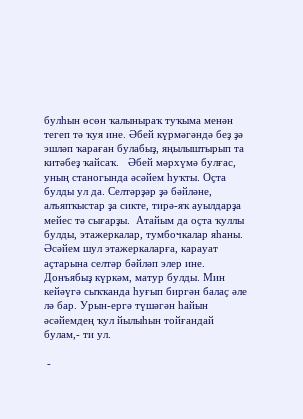булһын өсөн ҡалыныраҡ туҡыма менән тегеп тә ҡуя ине. Әбей күрмәгәндә беҙ ҙә эшләп ҡараған булабыҙ, яңылыштырып та китәбеҙ ҡайсаҡ.   Әбей мәрхүмә булғас, уның станогында әсәйем һуҡты. Оҫта булды ул да. Селтәрҙәр ҙә бәйләне, алъяпҡыстар ҙа сикте, тирә-яҡ ауылдарҙа мейес тә сығарҙы.  Атайым да оҫта ҡуллы булды, этажеркалар, тумбочкалар яһаны. Әсәйем шул этажеркаларға, карауат аҫтарына селтәр бәйләп элер ине. Донъябыҙ күркәм, матур булды. Мин кейәүгә сыҡҡанда һуғып биргән балаҫ әле лә бар. Урын-ергә түшәгән һайын әсәйемдең ҡул йылыһын тойғандай булам,- ти ул.

 -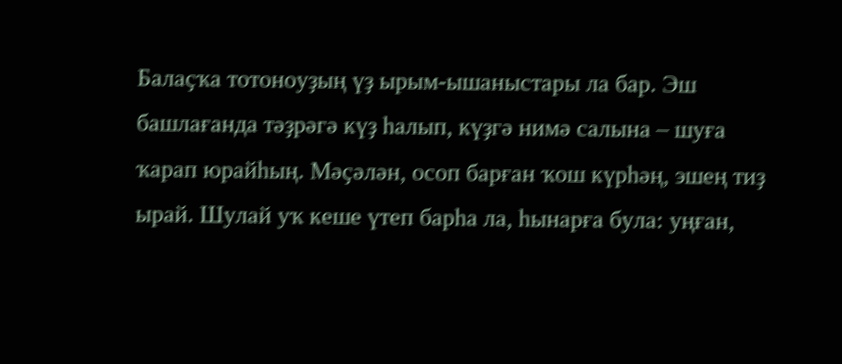Балаҫҡа тотоноуҙың үҙ ырым-ышаныстары ла бар. Эш башлағанда тәҙрәгә күҙ һалып, күҙгә нимә салына – шуға ҡарап юрайһың. Мәҫәлән, осоп барған ҡош күрһәң, эшең тиҙ ырай. Шулай уҡ кеше үтеп барһа ла, һынарға була: уңған,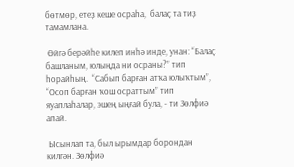бөтмөр, етеҙ кеше осраһа,  балаҫ та тиҙ тамамлана.

 Өйгә берәйһе килеп инһә инде, унан: “Балаҫ башланым, юлыңда ни осраны?” тип һорайһың.  “Сабып барған атҡа юлыҡтым”, “Осоп барған ҡош осраттым” тип яуаплаһалар, эшең ыңғай була, - ти Зөлфиә апай.

 Ысынлап та, был ырымдар борондан килгән. Зөлфиә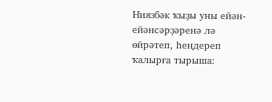Ниязбәк ҡыҙы уны ейән-ейәнсәрҙәренә лә өйрәтеп, һеңдереп ҡалырға тырыша: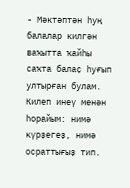- Мәктәптән һуң балалар килгән ваҡытта ҡайһы саҡта балаҫ һуғып ултырған булам. Килеп инеү менән һорайым: нимә күрҙегеҙ, нимә осраттығыҙ тип.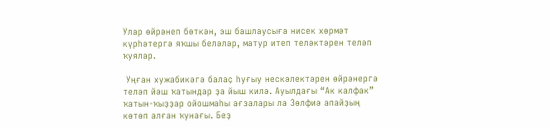Улар өйрәнеп бөткән, эш башлаусыға нисек хөрмәт күрһәтергә яҡшы беләләр, матур итеп теләктәрен теләп ҡуялар.

 Уңған хужабикәгә балаҫ һуғыу нескәлектәрен өйрәнергә теләп йәш ҡатындар ҙа йыш килә. Ауылдағы “Ак калфак”  ҡатын-ҡыҙҙар ойошмаһы ағзалары ла Зөлфиә апайҙың көтөп алған ҡунағы. Беҙ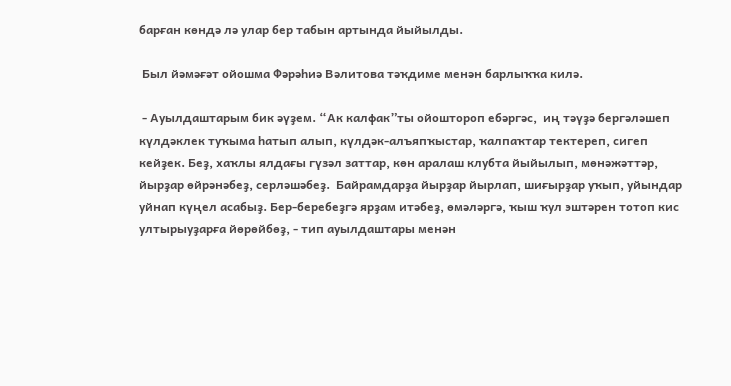барған көндә лә улар бер табын артында йыйылды.

 Был йәмәғәт ойошма Фәрәһиә Вәлитова тәҡдиме менән барлыҡҡа килә.

 - Ауылдаштарым бик әүҙем. “Ак калфак”ты ойоштороп ебәргәс,  иң тәүҙә бергәләшеп  күлдәклек туҡыма һатып алып, күлдәк-алъяпҡыстар, ҡалпаҡтар тектереп, сигеп кейҙек. Беҙ, хаҡлы ялдағы гүзәл заттар, көн аралаш клубта йыйылып, мөнәжәттәр, йырҙар өйрәнәбеҙ, серләшәбеҙ.  Байрамдарҙа йырҙар йырлап, шиғырҙар уҡып, уйындар уйнап күңел асабыҙ. Бер-беребеҙгә ярҙам итәбеҙ, өмәләргә, ҡыш ҡул эштәрен тотоп кис ултырыуҙарға йөрөйбөҙ, - тип ауылдаштары менән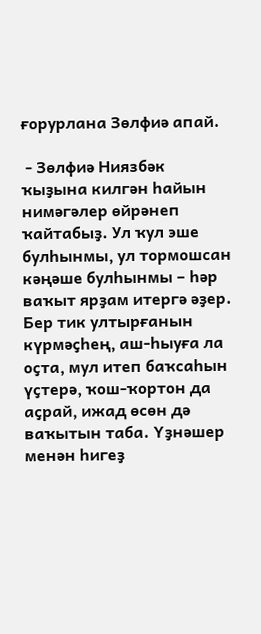ғорурлана Зөлфиә апай.

 - Зөлфиә Ниязбәк ҡыҙына килгән һайын нимәгәлер өйрәнеп ҡайтабыҙ. Ул ҡул эше булһынмы, ул тормошсан кәңәше булһынмы – һәр ваҡыт ярҙам итергә әҙер. Бер тик ултырғанын күрмәҫһең, аш-һыуға ла оҫта, мул итеп баҡсаһын үҫтерә, ҡош-ҡортон да аҫрай, ижад өсөн дә ваҡытын таба. Үҙнәшер менән һигеҙ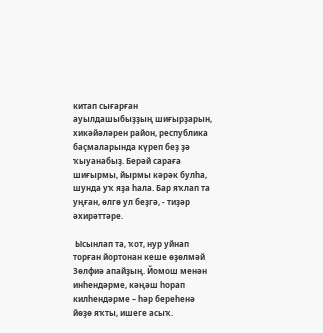китап сығарған ауылдашыбыҙҙың шиғырҙарын, хикәйәләрен район, республика баҫмаларында күреп беҙ ҙә ҡыуанабыҙ. Берәй сараға шиғырмы, йырмы кәрәк булһа, шунда уҡ яҙа һала. Бар яҡлап та уңған, өлгө ул беҙгә, - тиҙәр әхирәттәре.

 Ысынлап та, ҡот, нур уйнап торған йортонан кеше өҙөлмәй Зөлфиә апайҙың. Йомош менән инһендәрме, кәңәш һорап килһендәрме – һәр береһенә йөҙө яҡты, ишеге асыҡ.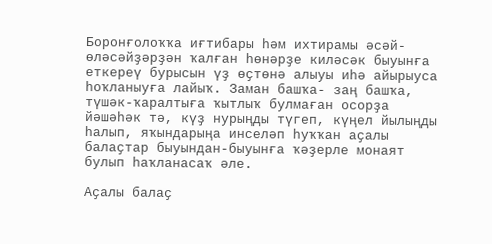Боронғолоҡҡа иғтибары һәм ихтирамы әсәй-өләсәйҙәрҙән ҡалған һөнәрҙе киләсәк быуынға еткереү бурысын үҙ өҫтөнә алыуы иһә айырыуса һоҡланыуға лайыҡ. Заман башҡа- заң башҡа, түшәк-ҡаралтыға ҡытлыҡ булмаған осорҙа йәшәһәк тә, күҙ нурыңды түгеп, күңел йылыңды һалып, яҡындарыңа инселәп һуҡҡан аҫалы балаҫтар быуындан-быуынға ҡәҙерле монаят булып һаҡланасаҡ әле.

Аҫалы балаҫ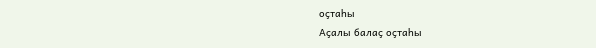оҫтаһы
Аҫалы балаҫ оҫтаһы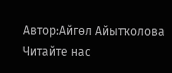Автор:Айгөл Айытҡолова
Читайте нас